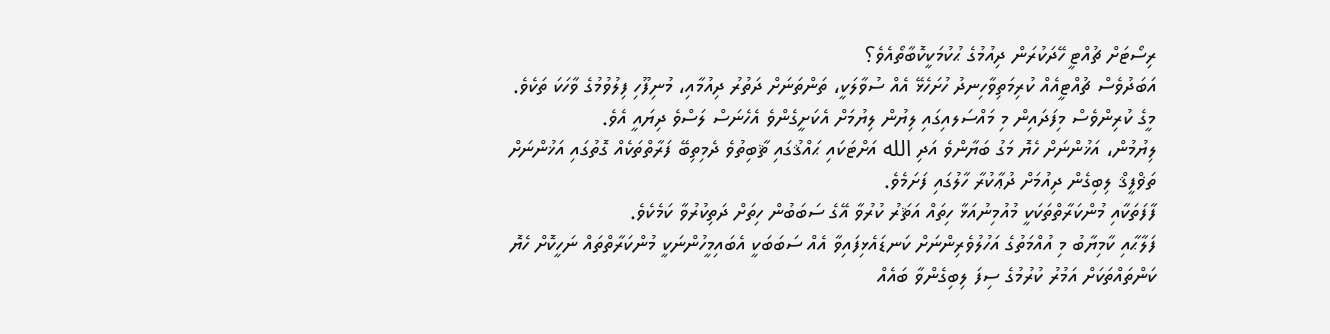ރިސޯޓަށް ޗުއްޓީ ހޭދަކުރަން ދިއުމުގެ ޙުކުމަކީކޮބާތޯއެވެ؟
އަބަދުވެސް ޗުއްޓީއެއް ކުރިމަތިވާހިނދު ހުށަހެޅޭ އެއް ސުވާލަކީ، ތަންތަނަށް ދަތުރު ދިއުމާއި، މުނިފޫހި ފިލުވުމުގެ ވާހަކަ ތަކެވެ.
މީގެ ކުރިންވެސް މިފަދައިން މި މައްސަލއިގައި ލިޔުން ލިޔުމަށް އެކަށީގެންވެ އެހެނަސް ލަސްވެ ދިޔައީ އެވެ.
ލިޔުމުން، އަޚުންނަށް ހެޔޮ މަގު ބަޔާންވެ އަދި الله އަށްޓަކައި ޙައްޤުގައި ޘާބިތުވެ ދެމިތިބޭ ފަރާތްތަކެއް ގޮތުގައި އަޚުންނަށް ތަޥްފީޤް ލިބިގެން ދިއުމަށް ދުޢާކުރާ ހާލުގައި ފަށަމެވެ.
ފާފަތަކާއި މުންކަރާތްތަކަކީ މުއުމިނުއަޅާ ހިތައް އަޘަރު ކުރުވާ އޭގެ ސަބަބުން ހިތަށް ދަތިކުރުވާ ކަމެކެވެ.
ފަލާޙާއި ކާމިޔާބު މި އުއްމަތުގެ އަހުލުވެރިންނަށް ކަނޑައެޅިފައިވާ އެއް ސަބަބަކީ އެބައިމީހުންނަކީ މުންކަރާތްތައް ނަހީކޮށް ހެޔޮ ކަންތައްތަކަށް އަމުރު ކުރުމުގެ ސިފަ ލިބިގެންވާ ބައެއް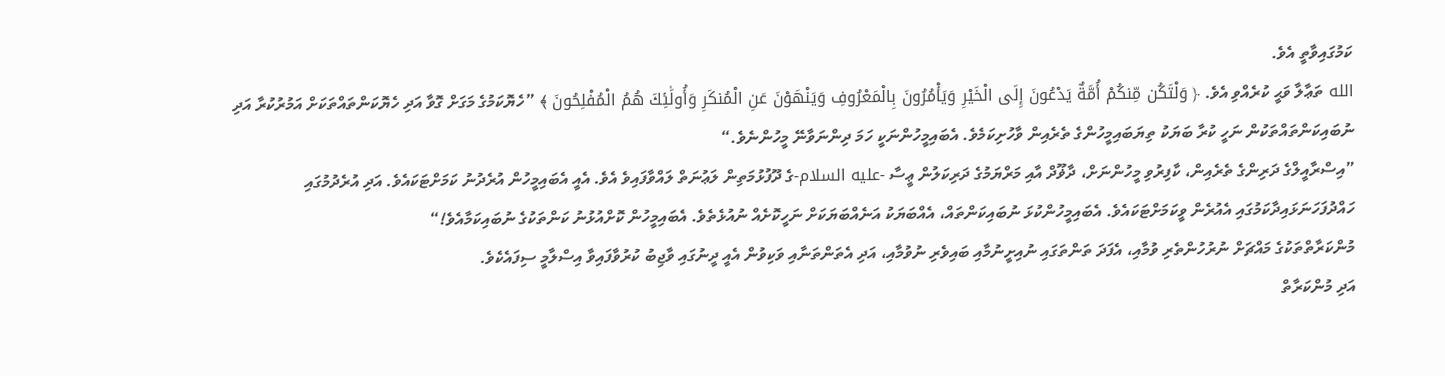ކަމުގައިވާތީ އެވެ.
الله ތަޢާލާ ވަޙީ ކުރެއްވި އެވެ. ﴿ وَلْتَكُن مِّنكُمْ أُمَّةٌ يَدْعُونَ إِلَى الْخَيْرِ وَيَأْمُرُونَ بِالْمَعْرُوفِ وَيَنْهَوْنَ عَنِ الْمُنكَرِ وَأُولَٰئِكَ هُمُ الْمُفْلِحُونَ ﴾ ”ހެޔޮކަމުގެ މަގަށް ގޮވާ އަދި ހެޔޮކަންތައްތަކަށް އަމުރުކުރާ އަދި ނުބައިކަންތައްތަކުން ނަހީ ކުރާ ބަޔަކު ތިޔަބައިމީހުންގެ ތެރެއިން ވާހުށިކަމެވެ. އެބައިމީހުންނަކީ ހަމަ ދިންނަވާނޭ މީހުންނެވެ.“
”އިސްރާއީލްގެ ދަރިންގެ ތެރެއިން، ކާފިރުވި މީހުންނަށް، ދާޥޫދް އާއި މަރްޔަމުގެ ދަރިކަލުން ޢީސާ -عليه السلام-ގެ ދޫފުޅުމަތިން ލަޢުނަތް ލައްވާފައިވެ އެވެ. އެއީ އެބައިމީހުން އުރެދުނު ކަމަށްޓަކައެވެ. އަދި އުރެދުމުގައި ހައްދުފަހަނަޅައިދާކަމުގައި އެއުރެން ވީކަމަށްޓަކައެވެ. އެބައިމީހުންކުޅަ ނުބައިކަންތައް، އެއްބަޔަކު އަނެއްބަޔަކަށް ނަހީކޮށެއް ނުއުޅެތެވެ. އެބައިމީހުން ކޮށްއުޅުނު ކަންތަކުގެ ނުބައިކަމާއެވެ!“
މުންކަރާތްތަކުގެ މައްޗަށް ނުރުހުންތެރި ވުމާއި، އެފަދަ ތަންތަގައި ނުއިށީނުމާއި ބައިވެރި ނުވުމާއި، އަދި އެތަންތަނާއި ވަކިވުން އެއީ ދީނުގައި ވާޖިބު ކުރުވާފައިވާ އިސްލާމީ ސިފައެކެވެ.
އަދި މުންކަރާތް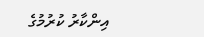އިންކާރު ކުރުމުގެ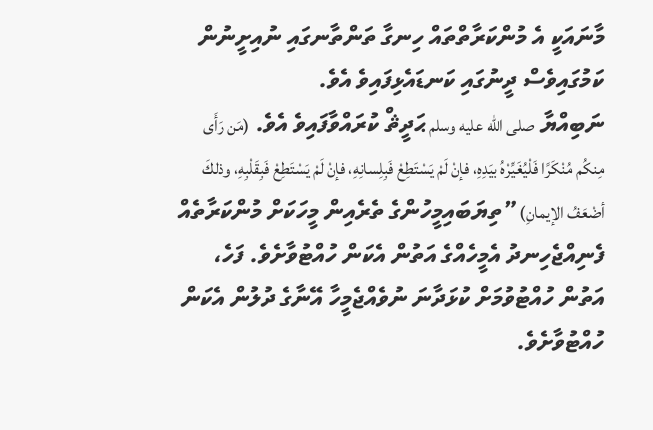މާނައަކީ އެ މުންކަރާތްތައް ހިނގާ ތަންތާނގައި ނުއިށީނުން ކަމުގައިވެސް ދީނުގައި ކަނޑައެޅިފައިވެ އެވެ.
ނަބިއްޔާ صلى الله عليه وسلم ޙަދީޘް ކުރައްވާފައިވެ އެވެ. (مَن رَأَى مِنكُم مُنْكَرًا فَلْيُغَيِّرْهُ بيَدِهِ، فإنْ لَمْ يَسْتَطِعْ فَبِلِسانِهِ، فإنْ لَمْ يَسْتَطِعْ فَبِقَلْبِهِ، وذلكَ أضْعَفُ الإيمانِ) ”ތިޔަބައިމީހުންގެ ތެރެއިން މީހަކަށް މުންކަރާތެއް ފެނިއްޖެހިނދު އެމީހެއްގެ އަތުން އެކަން ހުއްޓުވާށެވެ. ފަހެ، އަތުން ހުއްޓުވުމަށް ކުޅަދާނަ ނުވެއްޖެމީހާ އޭނާގެ ދުލުން އެކަން ހުއްޓުވާށެވެ.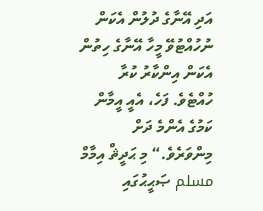އަދި އޭނާގެ ދުލުން އެކަން ނުހުއްޓުވޭ މީހާ އޭނާގެ ހިތުން އެކަން އިންކާރު ކުރާ ހުއްޓެވެ. ފަހެ، އެއީ އީމާން ކަމުގެ އެންމެ ދަށް މިންވަރެވެ.“ މި ޙަދީޘް އިމާމް مسلم ޞަޙީޙުގައި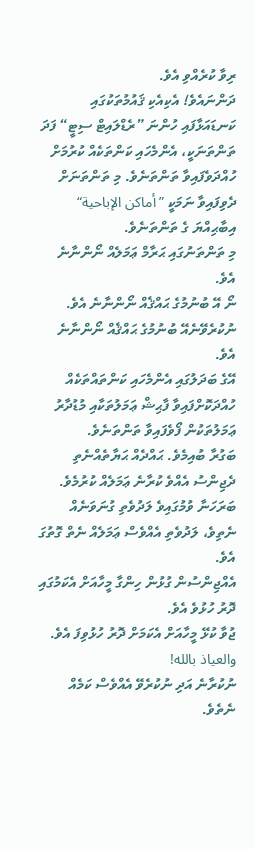ރިވާ ކުރެއްވި އެވެ.
ދަންނައެވެ! އެކިއެކި ޤައުމުތަކުގައި ކަނޑައަޅާފައި ހުންނަ ”ރެޑްލައިޓް ސިޓީ“ ފަދަ ތަންތަނަކީ، އެންމެހައި ކަންތަކެއް ކުރުމަށް ހުއްދަވެފައިވާ ތަންތަނެވެ. މި ތަންތަނަށް ދެވިފައިވާ ނަމަކީ ”أماكن الإباحية“ އިބާޙިއްޔަ ގެ ތަންތަނެވެ.
މި ތަންތަނުގައި ޙަރާމް ޢަމަލެއް ނޯންނާނެ އެވެ.
ނޯ އޭ ބުނުމުގެ ޙައްޤެއް ނޯންނާނެ އެވެ.
ނުކުރެވޭނެއޭ ބުނުމުގެ ޙައްޤެއް ނޯންނާނެ އެވެ.
އޭގެ ބަދަލުގައި އެންމެހައި ކަންތައްތަކެއް ހުއްދަކޮށްފައިވާ ފާޙިޝް ޢަމަލުތަކާއި މުޑުދާރު ޢަމަލުތަކުން ފޯވެފައިވާ ތަންތަނެވެ.
ބަގުރާ ބުއިމެވެ. ޙައްދެއް ޙަޔާތެއްނެތި ދެޖިންސު އެއްވެ ކުރާނެ ޢަމަލެއް ކުރުމެވެ. ބަރަހަނާ ވުމުގައިވެ ލަދުވެތި ގުނަވަނެއް ނެތިވެ، ލަދުވެތި އެއްވެސް ޢަމަލެއް ނެތް ގޮތުގަ އެވެ.
އެއްޖިންސުން ގުޅުން ހިންގާ މީހާއަށް އެކަމުގައި ދޮރު ހުޅުވެ އެވެ.
ޖުވާ ކުޅޭ މީހާއަށް އެކަމަށް ދޮރު ހުޅުވިފަ އެވެ. والعياذ بالله!
ނުކުރާނެ އަދި ނުކުރެވޭ އެއްވެސް ކަމެއް ނެތެވެ.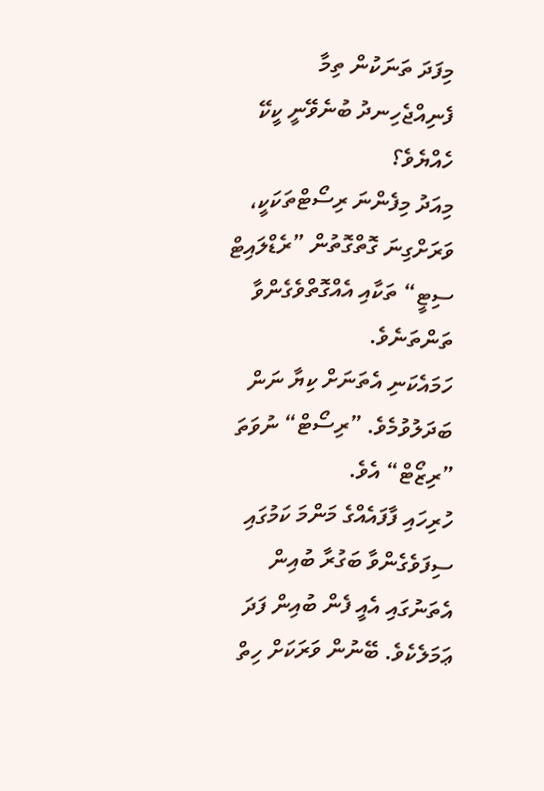މިފަދަ ތަނަކުން ތިމާ ފެނިއްޖެހިނދު ބުނެވޭނީ ކީކޭ ހެއްޔެވެ؟
މިއަދު މިފެންނަ ރިސޯޓްތަކަކީ، ވަރަށްގިނަ ގޮތްގޮތުން ”ރެޑްލައިޓް ސިޓީ“ ތަކާއި އެއްގޮތްވެގެންވާ ތަންތަނެވެ.
ހަމައެކަނި އެތަނަށް ކިޔާ ނަން ބަދަލުވުމެވެ. ”ރިސޯޓް“ ނުވަތަ ”ރިޒޯޓް“ އެވެ.
ހުރިހައި ފާފައެއްގެ މަންމަ ކަމުގައި ސިފަވެގެންވާ ބަގުރާ ބުއިން އެތަނުގައި އެއީ ފެން ބުއިން ފަދަ ޢަމަލެކެވެ. ބޭނުން ވަރަކަށް ހިތް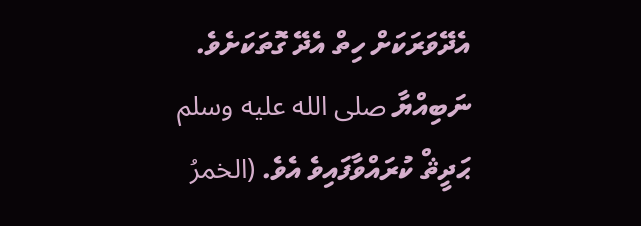އެދޭވަރަކަށް ހިތް އެދޭ ގޮތަކަށެވެ.
ނަބިއްޔާ صلى الله عليه وسلم ޙަދީޘް ކުރައްވާފައިވެ އެވެ. (الخمرُ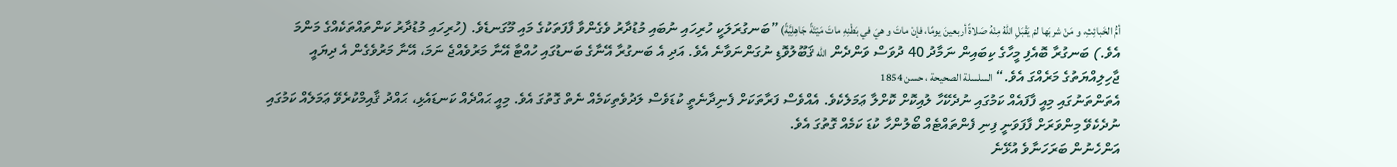أمُّ الخَبائِثِ، و مَنْ شربَها لمْ يَقْبَلِ اللهُ مِنْهُ صَلاةً أربعينَ يومًا، فإنْ ماتَ و هيَ في بَطْنِهِ ماتَ مَيْتَةً جَاهِلِيَّةً) ”ބަނގުރަލަކީ ހުރިހައި ނުބައި މުޑުދާރު ވެގެންވާ ފާފަތަކުގެ މައި މޫގަނޑެވެ. (ހުރިހައި މުޑުދާރު ކަންތައްތަކެއްގެ މަންމަ އެވެ.) ބަނގުރާ ބޮއެފި މީހާގެ ކިބައިން ނަމާދު 40 ދުވަސް ވަންދެން الله ޤަބޫލުވޮޑި ނުގަންނަވާނެ އެވެ. އަދި އެ ބަނގުރާ އޭނާގެ ބަނޑުގައި ހުއްޓާ އޭނާ މަރުވެއްޖެ ނަމަ، އޭނާ މަރުވެގެން އެ ދިޔައީ ޖާހިލިއްޔަތުގެ މަރެއްގަ އެވެ.“ السلسلة الصحيحة ، حسن 1854
އެތަންތަނުގައި މިއީ ފާފައެއް ކަމުގައި ނުދެކޭހާ ލުއިކޮށް ކޮށްލާ ޢަމަލެކެވެ. އެއްވެސް ފަރާތަކަށް ފެނިދާނެތީ ކުޑަވެސް ލަދުވެތިކަމެއް ނެތް ގޮތުގަ އެވެ. މިއީ ޙައްދެއް ކަނޑައެޅި، ޙައްދު ޤާއިމްކުރެވޭ ޢަމަލެއް ކަމުގައި ނުދެކެވޭ މިންވަރަށް ފާފަވަނީ ފިނި ފެންތައްޓެއް ބޯލުންހާ ކުޑަ ކަމެއް ގޮތުގަ އެވެ.
އަންހެނުން ބަރަހަނާވެ އުޅޭނެ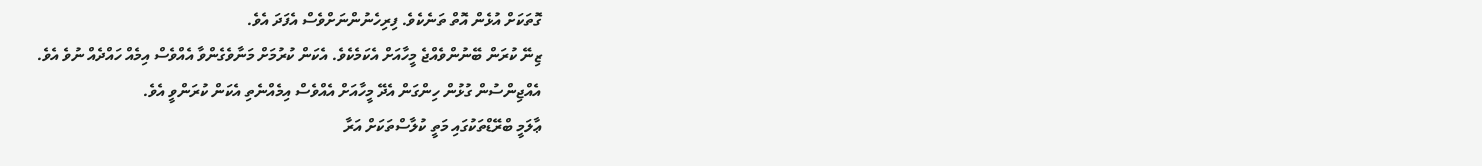ގޮތަކަށް އުޅެން އޮތް ތަނެކެވެ. ފިރިހެނުންނަށްވެސް އެފަދަ އެވެ.
ޒިނޭ ކުރަން ބޭނުންވެއްޖެ މީހާއަށް އެކަމެކެވެ. އެކަން ކުރުމަށް މަނާވެގެންވާ އެއްވެސް އިމެއް ހައްދެއް ނުވެ އެވެ.
އެއްޖިންސުން ގުޅުން ހިންގަން އެދޭ މީހާއަށް އެއްވެސް އިމެއްނެތި އެކަން ކުރަންވީ އެވެ.
ޢާލަމީ ބްރޭޑްތަކުގައި މަތީ ކުލާސްތަކަށް އަރާ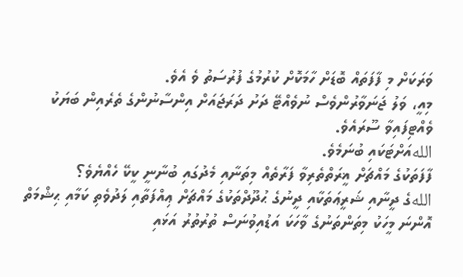ވަރަކަށް މި ފާފަތައް ބޮޑަށް ހާމަކޮށް ކުރުމުގެ ފުރުސަތު ވެ އެވެ.
މިއީ، ވަލު ޖަނަވާރުންވެސް ނުވެއްޓޭ ދަށު ދަރަޖައަށް އިންސާނުންގެ ތެރެއިން ބަޔަކު ވެއްޓިފައިވާ ސޫރައެވެ.
اللهއަށްޓަކައި ބުނަމެވެ.
ފާފަތަކުގެ މައްޗަށް ޣީރަތްތެރިވާ ފަރާތެއް މިތަނާއި މެދުގައި ބުނާނީ ކީކޭ ހެއްޔެވެ؟
اللهގެ ދީނާއި ޝަރީޢަތަކާއި ދީނުގެ ޙުދޫދްތަކުގެ މައްޗަށް ޢިއްފަތާއި ލަދުވެތި ކަމާއި ޙިޝްމަތް އޮންނަ މީހަކު މިތަންތަނުގެ ވާހަކަ އަޑުއިވުނަސް ތުރުތުރު އަޅައި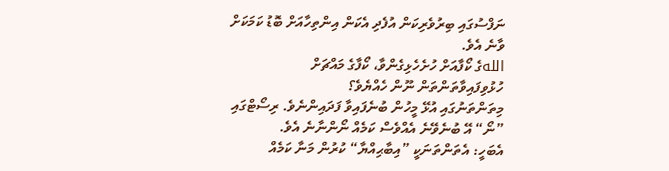ނަފްސުގައި ބިރުވެރިކަން އުފެދި އެކަން އިންތިހާއަށް ބޮޑު ކަމަކަށް ވާނެ އެވެ.
اللهގެ ކޯފާއަށް ހުށެހެޅިގެންވާ، ކޯފާގެ މައްޗަށް ހުޅުވިފައިވާތަންތަން ނޫން ހެއްޔެވެ؟
މިތަންތަނުގައި އުޅޭ މީހުން ބުނެފައިވާ ފަދައިންނެވެ. ރިސޯޓްގައި ”ނޯ“ އޭ ބުނެވޭނެ އެއްވެސް ކަމެއް ނޯންނާނެ އެވެ.
އެބަހީ: އެތަންތަނަކީ ”އިބާޙިއްޔާ“ ކުރުން މަނާ ކަމެއް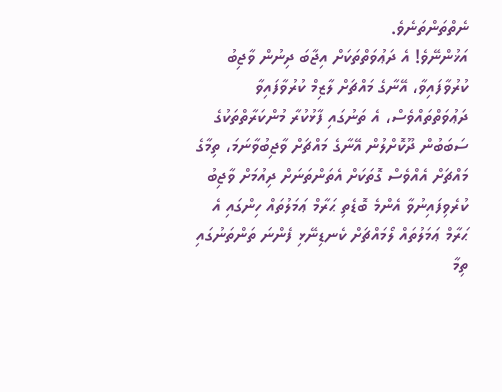ނެތްތަންތަނެވެ.
އަޚުންނޭވެ! އެ ދަޢުވަތްތަކަށް އިޖާބަ ދިނުން ވާޖިބު ކުރުވާފައިވާ، އޭނާގެ މައްޗަށް ލާޒިމް ކުރުވާފައިވާ ދަޢުވަތްތައްވެސް، އެ ތަނުގައި ފާޅުކުރާ މުންކަރާތްތަކުގެ ސަބަބުން ދޫކޮށްލުން އޭނާގެ މައްޗަށް ވާޖިބުވާނަމަ، ތިމާގެ މައްޗަށް އެއްވެސް ގޮތަކަށް އެތަންތަނަށް ދިއުމަށް ވާޖިބު ކުރެވިފައިނުވާ އެންމެ ބޮޑެތި ޙަރާމް ޢަމަލުތައް ހިންގައި އެ ޙަރާމް ޢަމަލުތައް ލޯމައްޗަށް ކެނޑިނޭޅި ފެންނަ ތަންތަނުގައި ތިމާ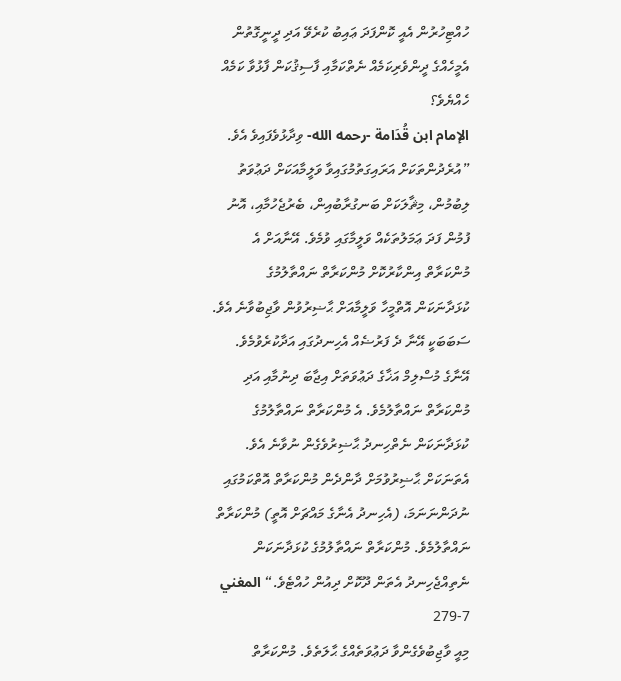ހުއްޓިހުރުން އެއީ ކޮންފަދަ ޢައިބު ކުރެވޭ އަދި ދީނީގޮތުން އެމީހެއްގެ ދީންވެރިކަމެއް ނެތްކަމާއި ފާސިޤުކަން ފާޅުވާ ކަމެއް ހެއްޔެވެ؟
الإمام ابن قُدَامة -رحمه الله- ވިދާޅުވެފައިވެ އެވެ. ”އުރެދުންތަކަށް އަރައިގަތުމުގައިވާ ވަލީމާއަކަށް ދަޢުވަތު ލިބުމުން، މިޘާލަކަށް ބަނގުރާބުއިން، ބެރުޖެހުމާއި، އޮނު ފުމުން ފަދަ ޢަމަލުތަކެއް ވަލީމާގައި ވުމެވެ. އޭނާއަށް އެ މުންކަރާތް އިންކާރުކޮށް މުންކަރާތް ނައްތާލުމުގެ ކުޅަދާނަކަން އޮތްމީހާ ވަލީމާއަށް ޙާޟިރުވުން ވާޖިބުވާނެ އެވެ. ސަބަބަކީ އޭނާ ދެ ފަރުޟެއް އެހިނދުގައި އަދާކުރެވުމެވެ. އޭނާގެ މުސްލިމް އަޚާގެ ދަޢުވަތަށް އިޖާބަ ދިނުމާއި އަދި މުންކަރާތް ނައްތާލުމެވެ. އެ މުންކަރާތް ނައްތާލުމުގެ ކުޅަދާނަކަން ނެތްހިނދު ޙާޟިރުވެގެން ނުވާނެ އެވެ. އެތަނަކަށް ޙާޟިރުވުމަށް ދާންދެން މުންކަރާތް އޮތްކަމުގައި ނުދަންނަނަމަ، (އެހިނދު އެނާގެ މައްޗަށް އޮތީ) މުންކަރާތް ނައްތާލުމެވެ. މުންކަރާތް ނައްތާލުމުގެ ކުޅަދާނަކަން ނެތިއްޖެހިނދު އެތަން ދޫކޮށް ދިއުން ހުއްޓެވެ.“ المغني 7-279
މިއީ ވާޖިބުވެގެންވާ ދަޢުވަތެއްގެ ޙާލަތެވެ. މުންކަރާތް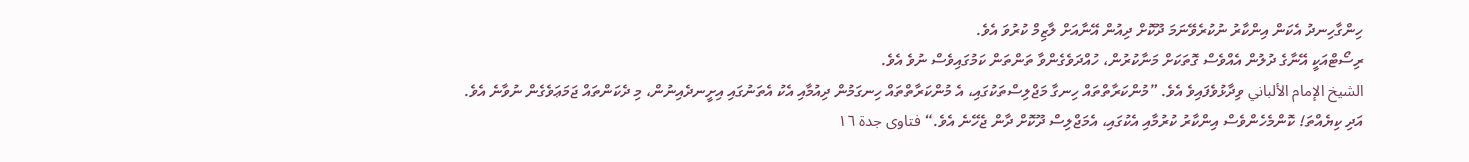ހިންގާހިނދު އެކަން އިންކާރު ނުކުރެވޭނަމަ ދޫކޮށް ދިއުން އޭނާއަށް ލާޒިމް ކުރުވަ އެވެ.
ރިސޯޓްއަކީ އޭނާގެ ދުލުން އެއްވެސް ގޮތަކަށް މަނާކުރުން، ހުއްދަވެގެންވާ ތަންތަން ކަމުގައިވެސް ނުވެ އެވެ.
الشيخ الإمام الألباني ވިދާޅުވެފައިވެ އެވެ. ”މުންކަރާތްތައް ހިނގާ މަޖްލިސްތަކުގައި، އެ މުންކަރާތްތައް ހިނގަމުން ދިއުމާއި އެކު އެތަނުގައި އިށީނދެއިނުން، މި ދެކަންތައް ޖަމަޢަވެގެން ނުވާނެ އެވެ. އަދި ކިޔެއްތަ! ކޮންމެހެންވެސް އިންކާރު ކުރުމާއި އެކުގައި، އެމަޖްލިސް ދޫކޮށް ދާން ޖެހޭނެ އެވެ.“ فتاوى جدة ١٦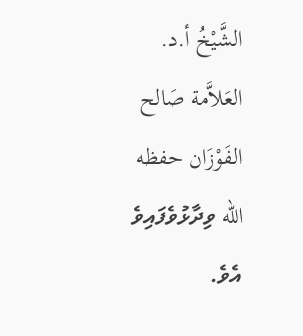الشَّيْخُ أ.د. العَلاَّمة صَالح الفَوْزَان حفظه الله ވިދާޅުވެފައިވެ އެވެ.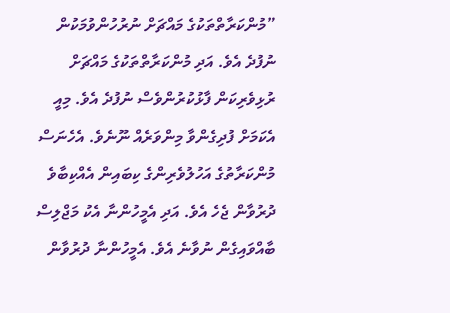”މުންކަރާތްތަކުގެ މައްޗަށް ނުރުހުންވުމަކުން ނުފުދެ އެވެ. އަދި މުންކަރާތްތަކުގެ މައްޗަށް ރުޅިވެރިކަން ފާޅުކުރުންވެސް ނުފުދެ އެވެ. މިއީ އެކަމަށް ފުދިގެންވާ މިންވަރެއް ނޫނެވެ. އެހެނަސް މުންކަރާތުގެ އަހުލުވެރިންގެ ކިބައިން އެއްކިބާވެ ދުރުވާން ޖެހެ އެވެ. އަދި އެމީހުންނާ އެކު މަޖްލިސް ބާއްވައިގެން ނުވާނެ އެވެ. އެމީހުންނާ ދުރުވާން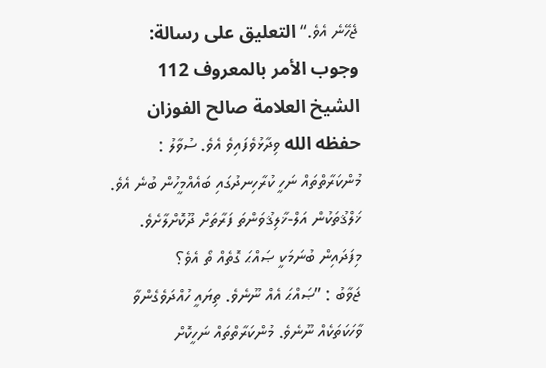ޖެހޭނެ އެވެ.“ التعليق على رسالة: وجوب الأمر بالمعروف 112
الشيخ العلامة صالح الفوزان حفظه الله ވިދާޅުވެފައިވެ އެވެ. ސުވާލު : މުންކަރާތްތައް ނަހީ ކުރާހިނދުގައި ބައެއްމީހުން ބުނެ އެވެ. ޚަލްޤުތަކުން އަލް-ޚާލިޤުވަންތަ ފަރާތަށް ދޫކޮށްލާށެވެ. މިފަދައިން ބުނަމަކީ ޞައްޙަ ގޮތެއް ތޯ އެވެ؟
ޖަވާބު : ”ޞައްޙަ އެއް ނޫނެވެ. ތިޔައީ ހުއްދަވެގެންވާ ވާހަކަތަކެއް ނޫނެވެ. މުންކަރާތްތައް ނަހީކޮށް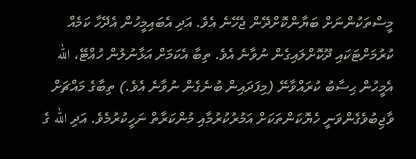މީސްތަކުންނަށް ބަޔާންކޮށްދޭން ޖެހޭނެ އެވެ. އަދި އެބައިމީހުން އެދޭހާ ކަމެއް ކުރުމަށްޓަކައި ދޫކޮށްލައިގެން ނުވާނެ އެވެ. ތިބާ އެކަމަށް އަޅާނުލުން ހުއްޓޭ، الله އެމީހުން ޙިސާބު ކުރައްވާނޭ (މިފަދައިން ބުނެގެން ނުވާނެ އެވެ.) ތިބާގެ މައްޗަށް ވާޖިބުވެގެންވަނީ ހެޔޮކަންތަކަށް އަމުރުކުރުމާއި މުންކަރާތް ނަހީކުރުމެވެ. އަދި الله ގެ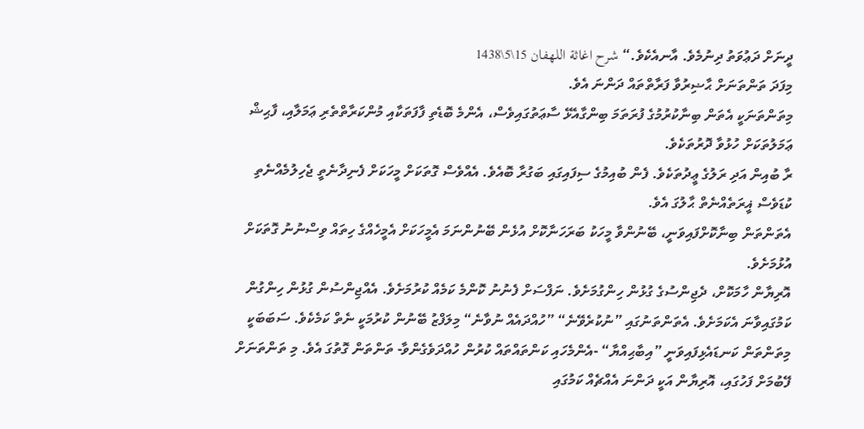ދީނަށް ދަޢުވަތު ދިނުމެވެ. އާނއެކެވެ.“ شرح اغاثة اللهفان 15\5\1438
މިފަދަ ތަންތަނަށް ޙާޟިރުވާ ފަރާތްތައް ދަންނަ އެވެ.
މިތަންތަނަކީ އެތަން ބިނާކުރުމުގެ ފުރަތަމަ ބިންގާއެޅޭ ސާޢަތުގައިވެސް، އެންމެ ބޮޑެތި ފާފަތަކާއި މުންކަރާތްތެރި ޢަމަލާއި، ފާޙިޝް ޢަމަލުތަކަށް ހުޅުވާ ދޮރުތަކެވެ.
ރާ ބުއިން އަދި ރަލުގެ ޢީދުތަކެވެ. ފެން ބުއިމުގެ ސިފައިގައި ބަގުރާ ބޮއެވެ. އެއްވެސް ގޮތަކަށް މީހަކަށް ފެނިދާނެތީ ޖެހިލުމެއްނެތި ކުޑަވެސް ޣީރަތެއްނެތް ޙާލުގަ އެވެ.
އެތަންތަން ބިނާކޮށްފައިވަނީ، ބޭނުންވާ މީހަކު ބަރަހަނާކޮށް އުޅެން ބޭނުންނަމަ އެމީހަކަށް އެމީހެއްގެ ހިތައް ވިސްނުނު ގޮތަކަށް އުޅުމަށެވެ.
އޮރިޔާން ހާމަކޮށް، ދެޖިންސުގެ ގުޅުން ހިންގުމަށެވެ. ނަފްސަށް ފެނުނު ކޮންމެ ކަމެއް ކުރުމަށެވެ. އެއްޖިންސުން ގުޅުން ހިންގުން ކަމުގައިވާނަ އެކަމަށެވެ. އެތަންތަނުގައި ”ނުކުރެވޭނެ“ ”ހުއްދައެއް ނުވާނެ“ މިލަފްޒު ބޭނުން ކުރުމަކީ ނެތް ކަމެކެވެ. ސަބަބަކީ މިތަންތަން ކަނޑައެޅިފައިވަނީ ”އިބާޙިއްޔާ“ -އެންމެހައި ކަންތައްތައް ކުރުން ހުއްދަވެގެންވާ- ތަންތަން ގޮތުގަ އެވެ. މި ތަންތަނަށް ފޭބުމަށް ފަހުގައި، އޮރިޔާން އަކީ ދަންނަ އެއްޗެއް ކަމުގައި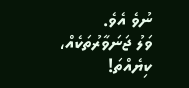ނުވެ އެވެ.
ވަލު ޖަނަވާރުތަކެއް، ކިޔެއްތަ!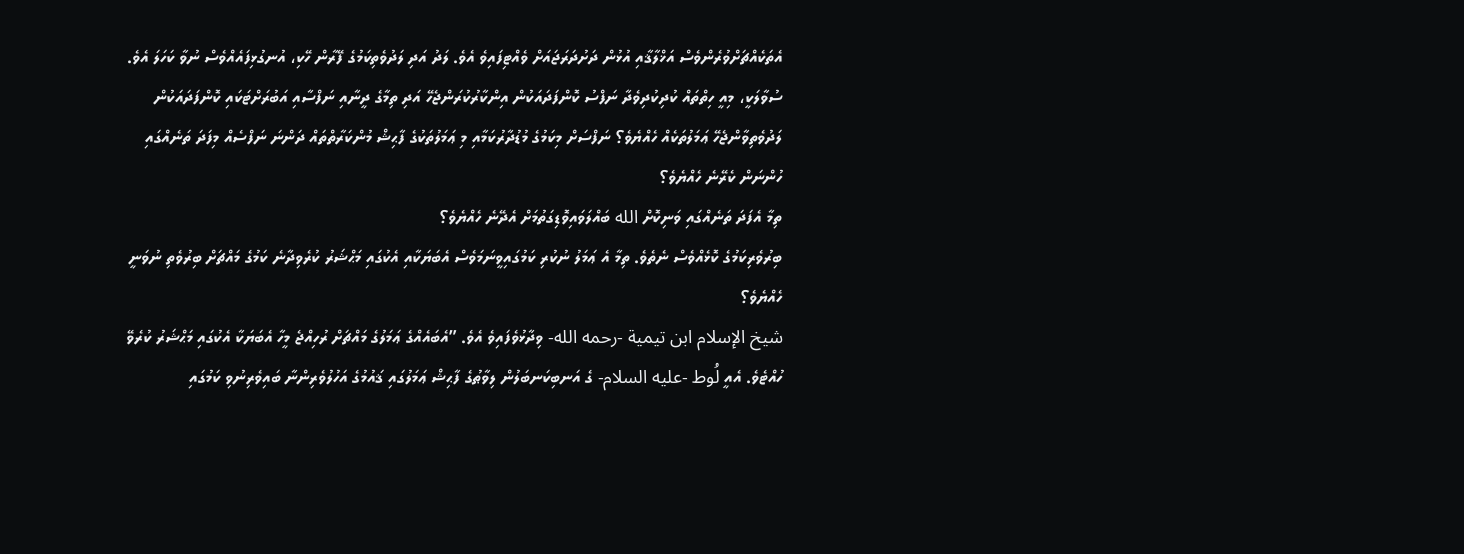އެތަކެއްޗަށްވުރެންވެސް އަޚްލާޤާއި އުޅުން ދަށުދަރަޖައަށް ވެއްޓިފައިވެ އެވެ. ލަދު އަދި ލަދުވެތިކަމުގެ ފޭރާން ހޭކި، އުނގުޅިފައެއްވެސް ނުވާ ކަހަލަ އެވެ.
ސުވާލަކީ، މިއީ ހިތްތައް ކުދިކުދިވެދާ ނަފްސު ކޮންފަދައަކުން އިންކާރުކުރަންޖެހޭ އަދި ތިމާގެ ދީނާއި ނަފްސާއި އަބުރަށްޓަކައި ކޮންފަދައަކުން ލަދުވެތިވާންޖެހޭ ޢަމަލުތަކެއް ހެއްޔެވެ؟ ނަފްސަށް މިކަމުގެ މުޑުދާރުކަމާއި މި ޢަމަލުތަކުގެ ފާޙިޝް މުންކަރާތްތައް ދަންނަ ނަފްސެއް މިފަދަ ތަނެއްގައި ހުންނަން ކެރޭނެ ހެއްޔެވެ؟
ތިމާ އެފަދަ ތަނެއްގައި ވަނިކޮށް الله ބައްލަވައިވޮޑިގަތުމަށް އެދޭނެ ހެއްޔެވެ؟
ބިރުވެރިކަމުގެ ކޮޅެއްވެސް ނެތެވެ. ތިމާ އެ ޢަމަލު ނުކުރި ކަމުގައިވީނަމަވެސް އެބަޔަކާއި އެކުގައި މަޙްޝަރު ކުރެވިދާނެ ކަމުގެ މައްޗަށް ބިރުވެތި ނުވަނީ ހެއްޔެވެ؟
شيخ الإسلام ابن تيمية -رحمه الله- ވިދާޅުވެފައިވެ އެވެ. ”އެބައެއްގެ ޢަމަލުގެ މައްޗަށް ރުހިއްޖެ މީހާ އެބަޔަކާ އެކުގައި މަޙްޝަރު ކުރެވޭ ހުއްޓެވެ. އެއީ لُوط -عليه السلام- ގެ އަނބިކަނބަލުން ލިވާޠުގެ ފާޙިޝް ޢަމަލުގައި ޤައުމުގެ އަހުލުވެރިންނާ ބައިވެރިނުވި ކަމުގައި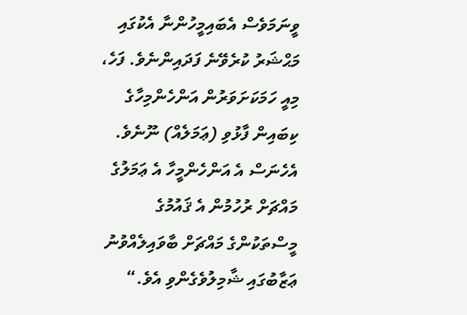ވީނަމަވެސް އެބައިމީހުންނާ އެކުގައި މަޙްޝަރު ކުރެވޭނެ ފަދައިންނެވެ. ފަހެ، މިއީ ހަމަކަށަވަރުން އަންހެންމިހާގެ ކިބައިން ފާޅުވި (ޢަމަލެއް) ނޫނެވެ. އެހެނަސް އެ އަންހެންމީހާ އެ ޢަމަލުގެ މައްޗަށް ރުހުމުން އެ ޤައުމުގެ މީސްތަކުންގެ މައްޗަށް ބާވައިލެއްވުނު ޢަޒާބުގައި ޝާމިލުވެގެންވި އެވެ.“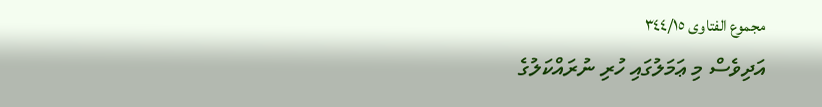مجموع الفتاوى ٣٤٤/١٥
އަދިވެސް މި ޢަމަލުގައި ހުރި ނުރައްކަލުގެ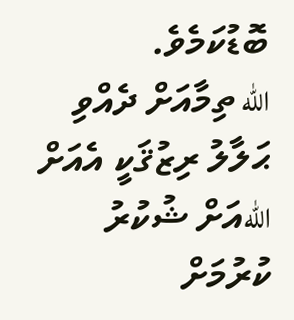ބޮޑުކަމެވެ.
الله ތިމާއަށް ދެއްވި ޙަލާލު ރިޒުޤަކީ އެއަށް اللهއަށް ޝުކުރު ކުރުމަށް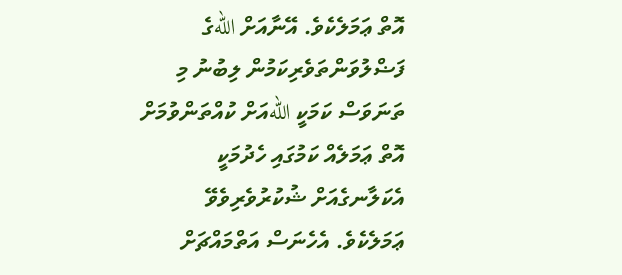އޮތް ޢަމަލެކެވެ. އޭނާއަށް اللهގެ ފަޟްލުވަންތަވެރިކަމުން ލިބުނު މި ތަނަވަސް ކަމަކީ اللهއަށް ކުއްތަންވުމަށް އޮތް ޢަމަލެއް ކަމުގައި ހެދުމަކީ އެކަލާނގެއަށް ޝުކުރުވެރިވެވޭ ޢަމަލެކެވެ. އެހެނަސް އަތްމައްޗަށް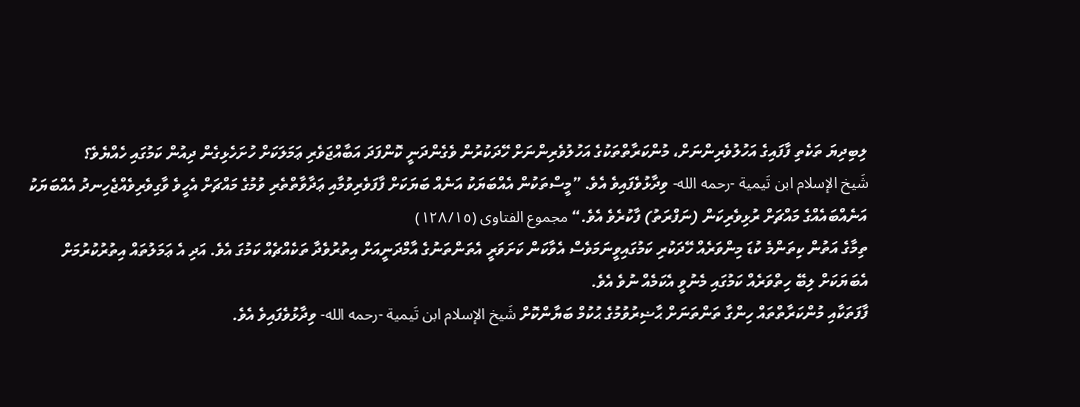ލިބިދިޔަ ތަކެތި ފާފައިގެ އަހުލުވެރިންނަށް، މުންކަރާތްތަކުގެ އަހުލުވެރިންނަށް ހޭދަކުރުން ވެގެންދަނީ ކޮންފަދަ އަބާއްޖަވެރި ޢަމަލަކަށް ހުށަހެޅިގެން ދިއުން ކަމުގައި ހެއްޔެވެ؟
شَيخ الإسلام ابن تَيمية -رحمه الله- ވިދާޅުވެފައިވެ އެވެ. ”މީސްތަކުން އެއްބަޔަކު އަނެއް ބަޔަކަށް ފާފަވެރިވުމާއި ޢަދާވާތްތެރި ވުމުގެ މައްޗަށް އެހީވެ ވާގިވެރިވެއްޖެހިނދު އެއްބަޔަކު އަނެއްބައެއްގެ މައްޗަށް ރުޅިވެރިކަން (ނަފްރަތު) ފާކުރެވެ އެވެ.“ مجموع الفتاوى (١٢٨/١٥)
ތިމާގެ އަތުން ކިތަންމެ ކުޑަ މިންވަރެއް ހޭދަކުރި ކަމުގައިވީނަމަވެސް އެވާކަން ކަށަވަރީ އެތަންތަނުގެ އާމްދަނީއަށް އިތުރުވެދާ ތަކެއްޗެއް ކަމުގަ އެވެ. އަދި އެ ޢަމަލުތައް އިތުރުކުރުމަށް އެބަޔަކަށް ލިބޭ ހިތްވަރެއް ކަމުގައި މެނުވީ އެކަމެއް ނުވެ އެވެ.
ފާފަތަކާއި މުންކަރާތްތައް ހިންގާ ތަންތަނަށް ޙާޟިރުވުމުގެ ޙުކުމް ބަޔާންކޮށް شَيخ الإسلام ابن تَيمية -رحمه الله- ވިދާޅުވެފައިވެ އެވެ.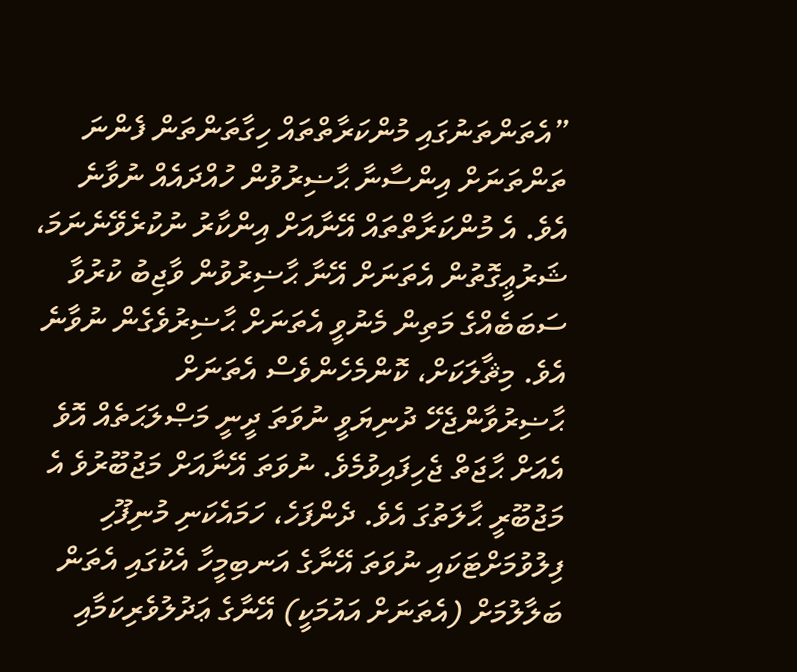”އެތަންތަނުގައި މުންކަރާތްތައް ހިގާތަންތަން ފެންނަ ތަންތަނަށް އިންސާނާ ޙާޟިރުވުން ހުއްދައެއް ނުވާނެ އެވެ. އެ މުންކަރާތްތައް އޭނާއަށް އިންކާރު ނުކުރެވޭނެނަމަ، ޝަރުޢީގޮތުން އެތަނަށް އޭނާ ޙާޟިރުވުން ވާޖިބު ކުރުވާ ސަބަބެއްގެ މަތިން މެނުވީ އެތަނަށް ޙާޟިރުވެގެން ނުވާނެ އެވެ. މިޘާލަކަށް، ކޮންމެހެންވެސް އެތަނަށް ޙާޟިރުވާންޖެހޭ ދުނިޔަވީ ނުވަތަ ދީނީ މަޞްލަޙަތެއް އޮވެ އެއަށް ޙާޖަތް ޖެހިފައިވުމެވެ. ނުވަތަ އޭނާއަށް މަޖުބޫރުވެ އެ މަޖުބޫރީ ޙާލަތުގަ އެވެ. ދެންފަހެ، ހަމައެކަނި މުނިފޫހި ފިލުވުމަށްޓަކައި ނުވަތަ އޭނާގެ އަނބިމީހާ އެކުގައި އެތަން ބަލާލުމަށް (އެތަނަށް އައުމަކީ) އޭނާގެ ޢަދުލުވެރިކަމާއި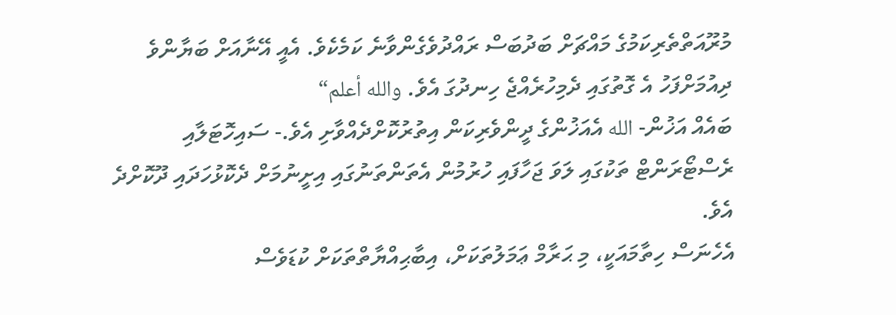މުރޫއަތްތެރިކަމުގެ މައްޗަށް ބަދުބަސް ރައްދުވެގެންވާނެ ކަމެކެވެ. އެއީ އޭނާއަށް ބަޔާންވެ ދިއުމަށްފަހު އެ ގޮތުގައި ދެމިހުރެއްޖެ ހިނދުގަ އެވެ. والله أعلم“
ބައެއް އަޚުން- الله އެއަޚުންގެ ދީންވެރިކަން އިތުރުކޮށްދެއްވާށި އެވެ.- ސައިހޮޓަލާއި ރެސްޓޯރަންޓް ތަކުގައި ލަވަ ޖަހާފައި ހުރުމުން އެތަންތަނުގައި އިށީނުމަށް ދެކޮޅުހަދައި ދޫކޮށްދެ އެވެ.
އެހެނަސް ހިތާމައަކީ، މި ޙަރާމް ޢަމަލުތަކަށް، އިބާޙިއްޔާތްތަކަށް ކުޑަވެސް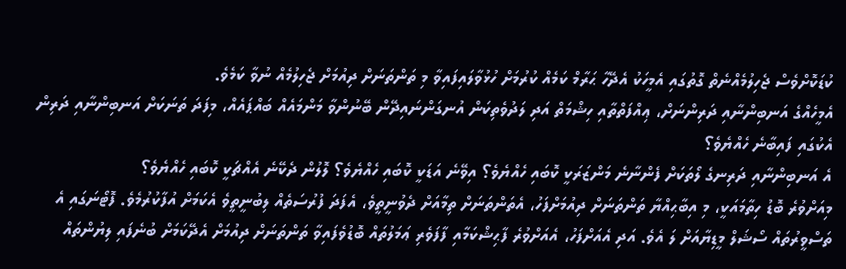ކުޑަކޮށްވެސް ޖެހިލުމެއްނެތް ގޮތުގައި އެމީހަކު އެދޭހާ ޙަރާމް ކަމެއް ކުރުމަށް ހުޅުވާލައިފައިވާ މި ތަންތަނަށް ދިއުމަށް ޖެހިލުމެއް ނުވާ ކަމެވެ.
އެމީހެއްގެ އަނބިންނާއި ދަރިންނަށް، ޢިއްފަތްތާއި ހިޝްމަތް އަދި ލަދުވެތިކަން އުނގަންނައިދޭން ބޭނުންވާ މަންމައެއް ބައްޕައެއް، މިފަދަ ތަނަކަށް އަނބިންނާއި ދަރިން އެކުގައި ފައިބާނެ ހެއްޔެވެ؟
އެ އަނބިންނާއި ދަރިނގެ ލޯތަކަށް ފެންނާނެ މަންޒަރަކީ ކޮބައި ހެއްޔެވެ؟ އިވޭނެ އަޑަކީ ކޮބައި ހެއްޔެވެ؟ ލޮލުން ދެކޭނެ އެއްޗަކީ ކޮބައި ހެއްޔެވެ؟
މިއަށްވުރެ ބޮޑު ހިތާމައަކީ، މި އިބާޙިއްޔާ ތަންތަނަށް ދިއުމަށްފަހު، އެތަންތަނަށް ތިމާއަށް ދެވުނީތީވެ، އެފަދަ ފުރުސަތެއް ލިބުނީތީވެ އެކަމަށް އުފާކުރުމެވެ. ފޮޓޯނަގައި އެ ތަސްވީރުތައް ސޯޝަލް މީޑިޔާއަށް ލަ އެވެ. އަދި އެއަށްފަހު، އެއަށްވުރެ ފާޙިޝްކަމާއި ފާފަވެރި ޢަމަލުތައް ބޮޑުވެފައިވާ ތަންތަނަށް ދިއުމަށް އެދޭކަމަށް ބުނެފައި ލިޔުންތައް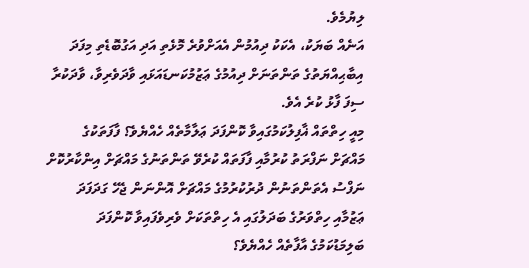ލިޔުމެވެ.
އަނެއް ބަޔަކު، އެކަކު ދިއުމުން އެއަށްވުރެ މޮޅެތި އަދި އަގުބޮޑެތި މިފަދަ އިބާޙިއްޔަތުގެ ތަންތަނަށް ދިއުމުގެ ޢަޒުމުކަނޑައަޅައި ވާދަވެރިވާ، ވާދަކުރާ ސިފަ ފާޅު ކުރެ އެވެ.
މިއީ ހިތްތައް ޣާފިލުކަމުގައިވާ ކޮންފަދަ ޢަލާމާތެއް ހެއްޔެވެ؟ ފާފަތަކުގެ މައްޗަށް ނަފްރަތު ކުރުމާއި ފާފަތައް ކުރެވޭ ތަންތަނުގެ މައްޗަށް އިންކާރުކޮށް ނަފްސު އެތަންތަނުން ދުރުކުރުމުގެ މައްޗަށް އޮންނަން ޖެހޭ ގަދަފަދަ ޢަޒުމާއި ހިތްވަރުގެ ބަދަލުގައި އެ ހިތްތަކަށް ވެރިވެފައިވާ ކޮންފަދަ ބަލިމަޑުކަމުގެ އާފާތެއް ހެއްޔެވެ؟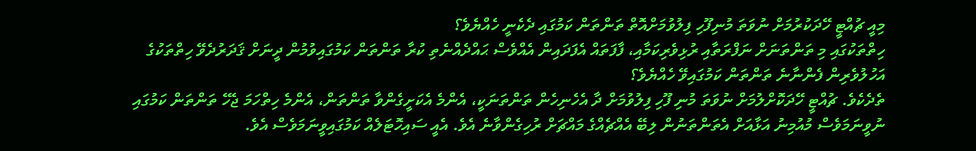މިއީ ޗުއްޓީ ހޭދަކުރުމަށް ނުވަތަ މުނިފޫހި ފިލުވުމަށްއޮތް ތަންތަން ކަމުގައި ދެކެނީ ހެއްޔެވެ؟
ހިތްތަކުގައި މި ތަންތަނަށް ނަފްރަތާއި ރުޅިވެރިކަމާއި، ފާފަތައް އެފަދައިން އެއްވެސް ޙައްދެއްނެތި ކުރާ ތަންތަން ކަމުގައިވުމުން ދީނަށް ޤަދަރުދެވޭ ހިތްތަކުގެ އަހުލުވެރިން ފެންނާނެ ތަންތަން ކަމުގައިވޭ ހެއްޔެވެ؟
ތެދެކެވެ. ޗުއްޓީ ހޭދަކޮށްލުމަށް ނުވަތަ މުނި ފޫހި ފިލުވުމަށް ދާ އެހެނިހެން ތަންތަނަކީ، އެންމެ އެކަށީގެންވާ ތަންތަން، އެންމެ ހިތްހަމަ ޖެހޭ ތަންތަން ކަމުގައި ނުވީނަމަވެސް މުއުމިނު އަޅާއަށް އެތަންތަނުން ލިބޭ އެއްޗެއްގެ މައްޗަށް ރުހިގެންވާނެ އެވެ. އެއީ ސައިހޮޓަލެއް ކަމުގައިވީނަމަވެސް އެވެ.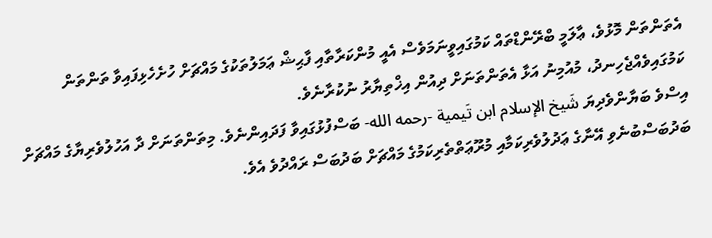އެތަންތަން މޮޅުވެ، ޢާލަމީ ބްރޭންޑްތައް ކަމުގައިވީނަމަވެސް އެއީ މުންކަރާތާއި ފާޙިޝް ޢަމަލުތަކުގެ މައްޗަށް ހުށެހެޅިފައިވާ ތަންތަން ކަމުގައިވެއްޖެހިނދު، މުއުމިނު އަޅާ އެތަންތަނަށް ދިއުން އިޚްތިޔާރު ނުކުރާނެވެ.
އިސްވެ ބަޔާންވެދިޔަ شَيخ الإسلام ابن تَيمية -رحمه الله- ބަސްފުޅުގައިވާ ފަދައިންނެވެ. މިތަންތަނަށް ދާ އަހުލުވެރިޔާގެ މައްޗަށް ބަދުބަސްބުނެވި އޭނާގެ ޢަދުލުވެރިކަމާއި މުރޫޢަތްތެރިކަމުގެ މައްޗަށް ބަދުބަސް ރައްދުވެ އެވެ.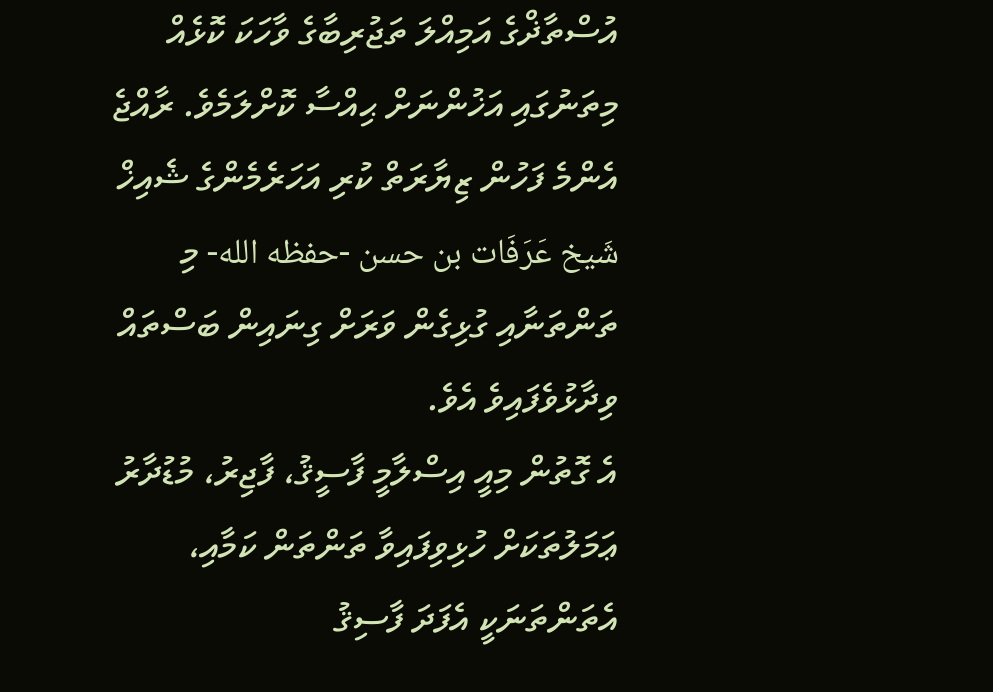އުސްތާޛްގެ އަމިއްލަ ތަޖުރިބާގެ ވާހަކަ ކޮޅެއް މިތަނުގައި އަޚުންނަށް ޙިއްސާ ކޮށްލަމެވެ. ރާއްޖެ އެންމެ ފަހުން ޒިޔާރަތް ކުރި އަހަރެމެންގެ ޝެއިޚް شَيخ عَرَفَات بن حسن -حفظه الله- މި ތަންތަނާއި ގުޅިގެން ވަރަށް ގިނައިން ބަސްތައް ވިދާޅުވެފައިވެ އެވެ.
އެ ގޮތުން މިއީ އިސްލާމީ ފާސީޤު، ފާޖިރު، މުޑުދާރު ޢަމަލުތަކަށް ހުޅިވިފައިވާ ތަންތަން ކަމާއި، އެތަންތަނަކީ އެފަދަ ފާސިޤު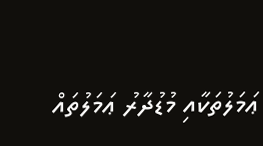ޢަމަލުތަކާއި މުޑުދާރު ޢަމަލުތައް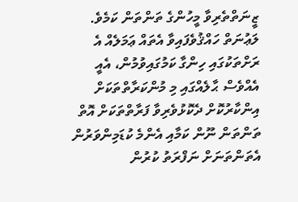ޒީނަތްތެރިވާ މީހުންގެ ތަންތަން ކަމެވެ. ލަޢުނަތް ހައްޤުވެފައިވާ އެތައް ޢަމަލެއް އެ ރަށްތަކުގައި ހިންގާ ކަމުގައިވުމުން، އެއީ އެއްވެސް ޙާލެއްގައި މި މުންކަރާތްތަކަށް އިންކާރުކޮށް ދެކޮޅުވެރިވާ ފަރާތްތަކަށް އޮތް ތަންތަން ނޫން ކަމާއި އެންމެ ކުޑަމިންވަރުން އެތަންތަނަށް ނަފްރަތު ކުރުން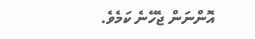އޮންނަން ޖެހޭނެ ކަމެވެ.